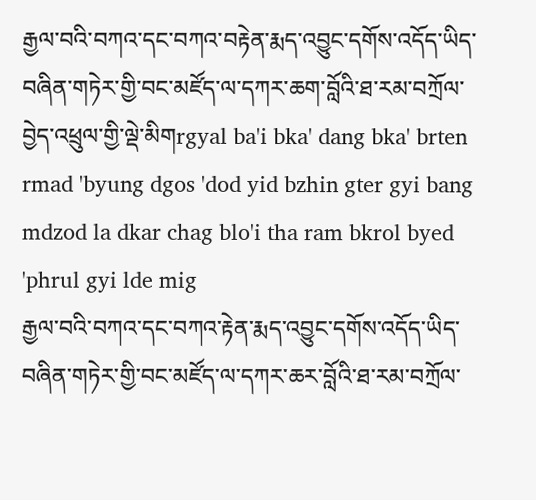རྒྱལ་བའི་བཀའ་དང་བཀའ་བརྟེན་རྨད་འབྱུང་དགོས་འདོད་ཡིད་བཞིན་གཏེར་གྱི་བང་མཛོད་ལ་དཀར་ཆག་བློའི་ཐ་རམ་བཀྲོལ་བྱེད་འཕྲུལ་གྱི་ལྡེ་མིགrgyal ba'i bka' dang bka' brten rmad 'byung dgos 'dod yid bzhin gter gyi bang mdzod la dkar chag blo'i tha ram bkrol byed 'phrul gyi lde mig
རྒྱལ་བའི་བཀའ་དང་བཀའ་རྟེན་རྨད་འབྱུང་དགོས་འདོད་ཡིད་བཞིན་གཏེར་གྱི་བང་མཛོད་ལ་དཀར་ཆར་བློའི་ཐ་རམ་བཀྲོལ་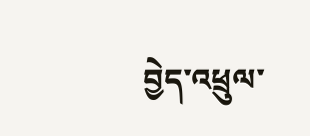བྱེད་འཕྲུལ་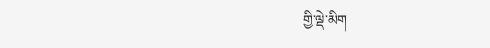གྱི་ལྡེ་མིག